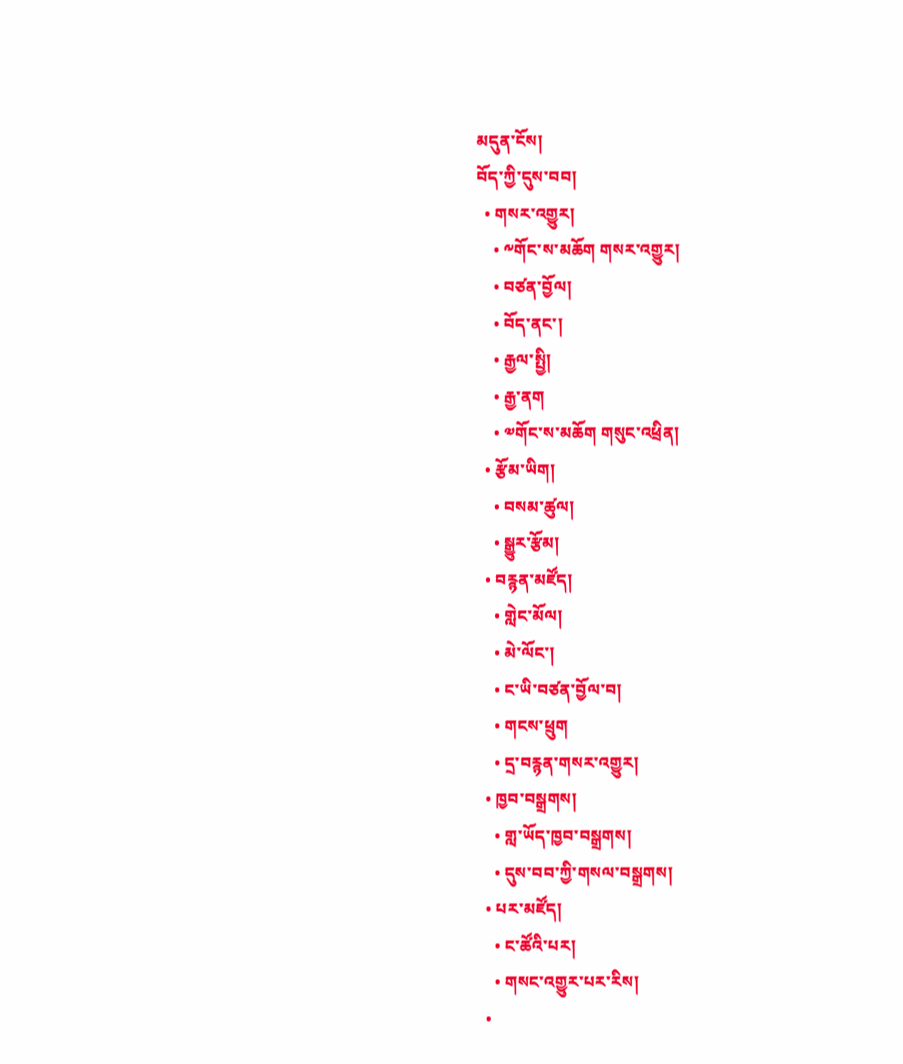མདུན་ངོས།
བོད་ཀྱི་དུས་བབ།
  • གསར་འགྱུར།
    • ༸གོང་ས་མཆོག གསར་འགྱུར།
    • བཙན་བྱོལ།
    • བོད་ནང་།
    • རྒྱལ་སྤྱི།
    • རྒྱ་ནག
    • ༧གོང་ས་མཆོག གསུང་འཕྲིན།
  • རྩོམ་ཡིག།
    • བསམ་ཚུལ།
    • སྒྱུར་རྩོམ།
  • བརྙན་མཛོད།
    • གླེང་མོལ།
    • མེ་ལོང་།
    • ང་ཡི་བཙན་བྱོལ་བ།
    • གངས་ཕྲུག
    • དྲ་བརྙན་གསར་འགྱུར།
  • ཁྱབ་བསྒྲགས།
    • གླ་ཡོད་ཁྱབ་བསྒྲགས།
    • དུས་བབ་ཀྱི་གསལ་བསྒྲགས།
  • པར་མཛོད།
    • ང་ཚོའི་པར།
    • གསང་འགྱུར་པར་རིས།
  •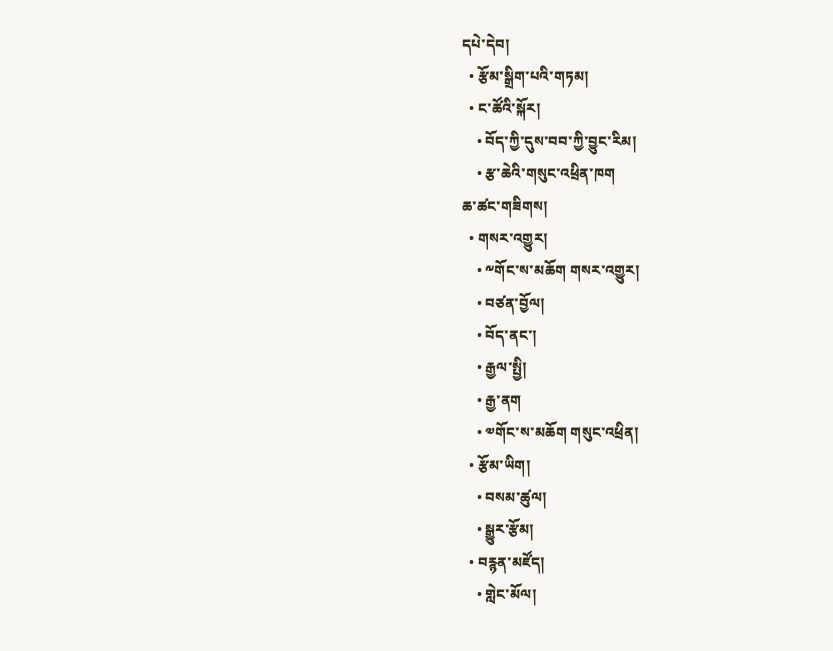དཔེ་དེབ།
  • རྩོམ་སྒྲིག་པའི་གཏམ།
  • ང་ཚོའི་སྐོར།
    • བོད་ཀྱི་དུས་བབ་ཀྱི་བྱུང་རིམ།
    • རྩ་ཆེའི་གསུང་འཕྲིན་ཁག
ཆ་ཚང་གཟིགས།
  • གསར་འགྱུར།
    • ༸གོང་ས་མཆོག གསར་འགྱུར།
    • བཙན་བྱོལ།
    • བོད་ནང་།
    • རྒྱལ་སྤྱི།
    • རྒྱ་ནག
    • ༧གོང་ས་མཆོག གསུང་འཕྲིན།
  • རྩོམ་ཡིག།
    • བསམ་ཚུལ།
    • སྒྱུར་རྩོམ།
  • བརྙན་མཛོད།
    • གླེང་མོལ།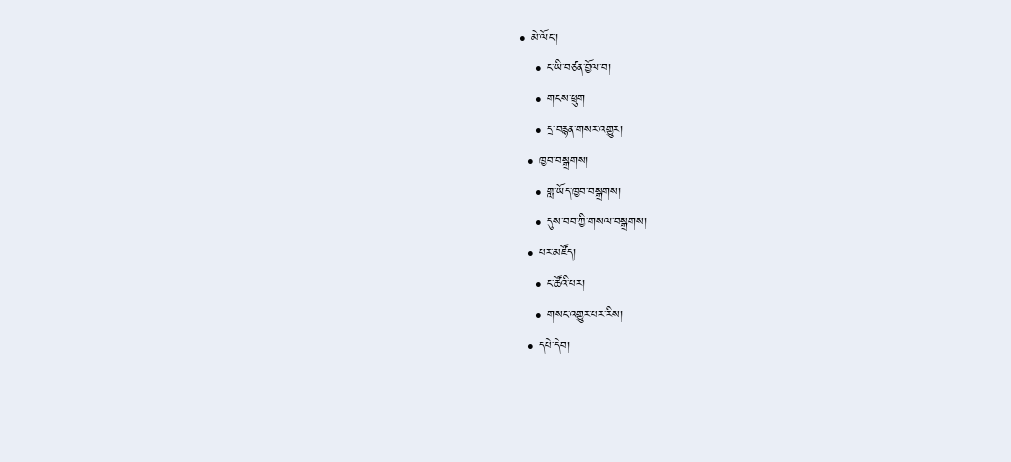• མེ་ལོང་།
    • ང་ཡི་བཙན་བྱོལ་བ།
    • གངས་ཕྲུག
    • དྲ་བརྙན་གསར་འགྱུར།
  • ཁྱབ་བསྒྲགས།
    • གླ་ཡོད་ཁྱབ་བསྒྲགས།
    • དུས་བབ་ཀྱི་གསལ་བསྒྲགས།
  • པར་མཛོད།
    • ང་ཚོའི་པར།
    • གསང་འགྱུར་པར་རིས།
  • དཔེ་དེབ།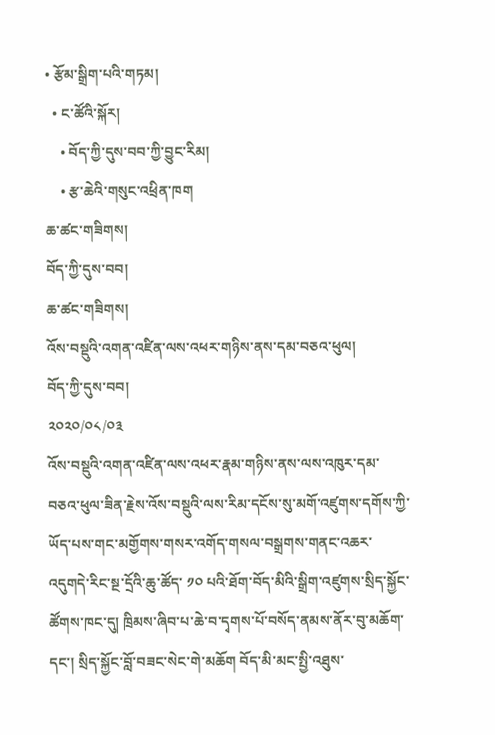• རྩོམ་སྒྲིག་པའི་གཏམ།
  • ང་ཚོའི་སྐོར།
    • བོད་ཀྱི་དུས་བབ་ཀྱི་བྱུང་རིམ།
    • རྩ་ཆེའི་གསུང་འཕྲིན་ཁག
ཆ་ཚང་གཟིགས།
བོད་ཀྱི་དུས་བབ།
ཆ་ཚང་གཟིགས།
འོས་བསྡུའི་འགན་འཛིན་ལས་འཕར་གཉིས་ནས་དམ་བཅའ་ཕུལ།
བོད་ཀྱི་དུས་བབ།
༢༠༢༠/༠༨/༠༣
འོས་བསྡུའི་འགན་འཛིན་ལས་འཕར་རྣམ་གཉིས་ནས་ལས་འཁུར་དམ་བཅའ་ཕུལ་ཟིན་རྗེས་འོས་བསྡུའི་ལས་རིམ་དངོས་སུ་མགོ་འཛུགས་དགོས་ཀྱི་ཡོད་པས་གང་མགྱོགས་གསར་འགོད་གསལ་བསྒྲགས་གནང་འཆར་འདུགདེ་རིང་སྔ་དྲོའི་ཆུ་ཚོད་ ༡༠ པའི་ཐོག་བོད་མིའི་སྒྲིག་འཛུགས་སྲིད་སྐྱོང་ཚོགས་ཁང་དུ། ཁྲིམས་ཞིབ་པ་ཆེ་བ་དྭགས་པོ་བསོད་ནམས་ནོར་བུ་མཆོག་དང་། སྲིད་སྐྱོང་བློ་བཟང་སེང་གེ་མཆོག བོད་མི་མང་སྤྱི་འཐུས་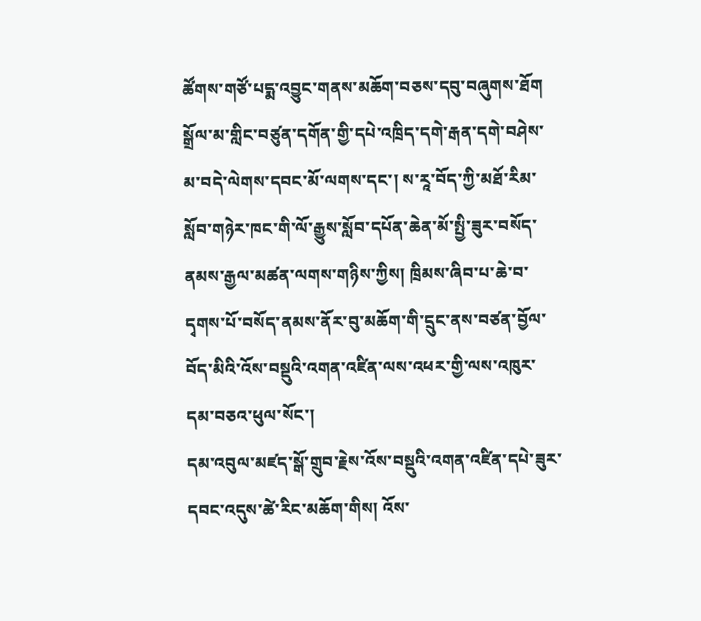ཚོགས་གཙོ་པདྨ་འབྱུང་གནས་མཆོག་བཅས་དབུ་བཞུགས་ཐོག སྒྲོལ་མ་གླིང་བཙུན་དགོན་གྱི་དཔེ་འཁྲིད་དགེ་རྒན་དགེ་བཤེས་མ་བདེ་ལེགས་དབང་མོ་ལགས་དང་། ས་རཱ་བོད་ཀྱི་མཐོ་རིམ་སློབ་གཉེར་ཁང་གི་ལོ་རྒྱུས་སློབ་དཔོན་ཆེན་མོ་སྤྱི་ཟུར་བསོད་ནམས་རྒྱལ་མཚན་ལགས་གཉིས་ཀྱིས། ཁྲིམས་ཞིབ་པ་ཆེ་བ་དྭགས་པོ་བསོད་ནམས་ནོར་བུ་མཆོག་གི་དྲུང་ནས་བཙན་བྱོལ་བོད་མིའི་འོས་བསྡུའི་འགན་འཛིན་ལས་འཕར་གྱི་ལས་འཁུར་དམ་བཅའ་ཕུལ་སོང་།
དམ་འབུལ་མཛད་སྒོ་གྲུབ་རྗེས་འོས་བསྡུའི་འགན་འཛིན་དཔེ་ཟུར་དབང་འདུས་ཚེ་རིང་མཆོག་གིས། འོས་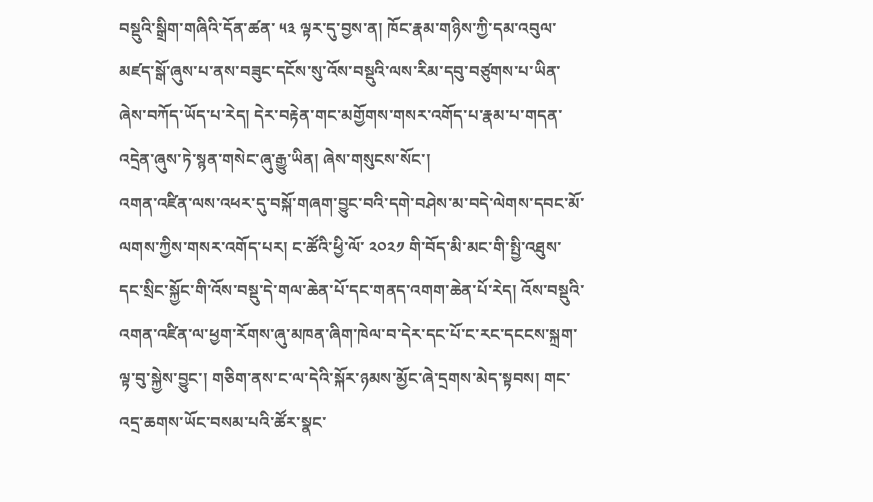བསྡུའི་སྒྲིག་གཞིའི་དོན་ཚན་ ༥༣ ལྟར་དུ་བྱས་ན། ཁོང་རྣམ་གཉིས་ཀྱི་དམ་འབུལ་མཛད་སྒོ་ཞུས་པ་ནས་བཟུང་དངོས་སུ་འོས་བསྡུའི་ལས་རིམ་དབུ་བཙུགས་པ་ཡིན་ཞེས་བཀོད་ཡོད་པ་རེད། དེར་བརྟེན་གང་མགྱོགས་གསར་འགོད་པ་རྣམ་པ་གདན་འདྲེན་ཞུས་ཏེ་སྙན་གསེང་ཞུ་རྒྱུ་ཡིན། ཞེས་གསུངས་སོང་།
འགན་འཛིན་ལས་འཕར་དུ་བསྐོ་གཞག་བྱུང་བའི་དགེ་བཤེས་མ་བདེ་ལེགས་དབང་མོ་ལགས་ཀྱིས་གསར་འགོད་པར། ང་ཚོའི་ཕྱི་ལོ་ ༢༠༢༡ གི་བོད་མི་མང་གི་སྤྱི་འཐུས་དང་སྲིང་སྐྱོང་གི་འོས་བསྡུ་དེ་གལ་ཆེན་པོ་དང་གནད་འགག་ཆེན་པོ་རེད། འོས་བསྡུའི་འགན་འཛིན་ལ་ཕྱག་རོགས་ཞུ་མཁན་ཞིག་ཁེལ་བ་དེར་དང་པོ་ང་རང་དངངས་སྐྲག་ལྟ་བུ་སྐྱེས་བྱུང་། གཅིག་ནས་ང་ལ་དེའི་སྐོར་ཉམས་མྱོང་ཞེ་དྲགས་མེད་སྟབས། གང་འདྲ་ཆགས་ཡོང་བསམ་པའི་ཚོར་སྣང་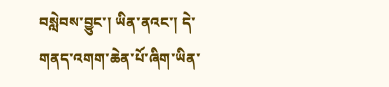བསླེབས་བྱུང་། ཡིན་ནའང་། དེ་གནད་འགག་ཆེན་པོ་ཞིག་ཡིན་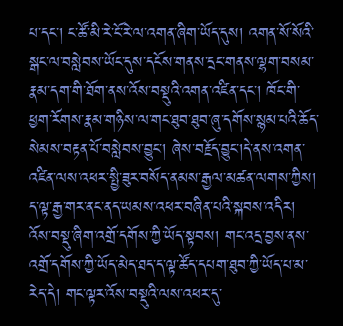པ་དང་། ང་ཚོ་མི་རེ་ངོ་རེ་ལ་འགན་ཞིག་ཡོད་དུས། འགན་སོ་སོའི་སྒང་ལ་བསླེབས་ཡོང་དུས་དངོས་གནས་དྲང་གནས་ལྷག་བསམ་རྣམ་དག་གི་ཐོག་ནས་འོས་བསྡུའི་འགན་འཛིན་དང་། ཁོང་གི་ཕྱག་རོགས་རྣམ་གཉིས་ལ་གང་ཐུབ་ཐུབ་ཞུ་དགོས་སྙམ་པའི་ཆོད་སེམས་བརྟན་པོ་བསླེབས་བྱུང་། ཞེས་བརྗོད་བྱུང་།དེ་ནས་འགན་འཛིན་ལས་འཕར་སྤྱི་ཟུར་བསོད་ནམས་རྒྱལ་མཚན་ལགས་ཀྱིས། ད་ལྟ་རྒྱ་གར་ནང་ནད་ཡམས་འཕར་བཞིན་པའི་སྐབས་འདིར། འོས་བསྡུ་ཞིག་འགྲོ་དགོས་ཀྱི་ཡོད་སྟབས། གང་འདྲ་བྱས་ནས་འགྲོ་དགོས་ཀྱི་ཡོད་མེད་ཐད་ད་ལྟ་ཚོད་དཔག་ཐུབ་ཀྱི་ཡོད་པ་མ་རེད་དེ། གང་ལྟར་འོས་བསྡུའི་ལས་འཕར་དུ་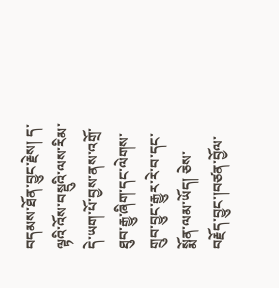བདམས་ཐོན་བྱུང་རྗེས། ད་ལྟའི་འོས་བསྡུའི་ལས་རིམ་དེ་ཡག་པོ་བྱས་ནས་འགྲོ་ཐུབ་རྒྱུ་ཞིག་དང་ལེགས་གྲུབ་བྱུང་རྒྱུར་རེ་བ་དང་སྨོན་ལམ་ཡོད། ཅེས་བརྗོད་བྱུང་།བཙན་བྱོལ་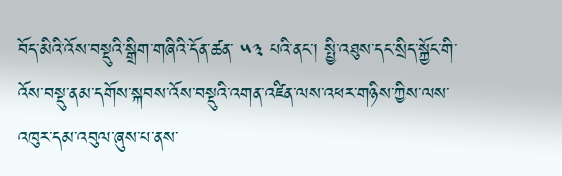བོད་མིའི་འོས་བསྡུའི་སྒྲིག་གཞིའི་དོན་ཚན་ ༥༣ པའི་ནང་། སྤྱི་འཐུས་དང་སྲིད་སྐྱོང་གི་འོས་བསྡུ་ནམ་དགོས་སྐབས་འོས་བསྡུའི་འགན་འཛིན་ལས་འཕར་གཉིས་ཀྱིས་ལས་འཁུར་དམ་འབུལ་ཞུས་པ་ནས་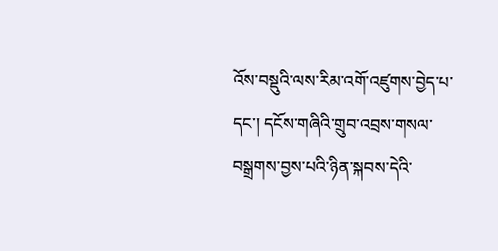འོས་བསྡུའི་ལས་རིམ་འགོ་འཛུགས་བྱེད་པ་དང་། དངོས་གཞིའི་གྲུབ་འབྲས་གསལ་བསྒྲགས་བྱས་པའི་ཉིན་སྐབས་དེའི་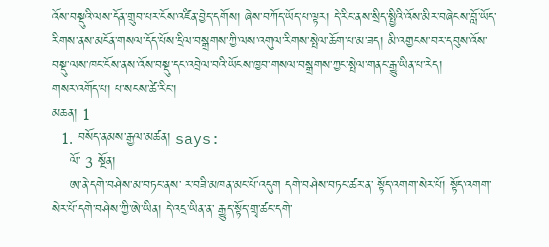འོས་བསྡུའི་ལས་དོན་གྲུབ་པར་ངོས་འཛིན་བྱེད་དགོས། ཞེས་བཀོད་ཡོད་པ་ལྟར། དེ་རིང་ནས་སྲིད་སྤྱིའི་འོས་མིར་བཞེངས་བློ་ཡོད་རིགས་ནས་མངོན་གསལ་དོད་པོས་དྲིལ་བསྒྲགས་ཀྱི་ལས་འགུལ་རིགས་སྤེལ་ཆོག་པ་མ་ཟད། མི་འགྱངས་བར་དབུས་འོས་བསྡུ་ལས་ཁང་ངོས་ནས་འོས་བསྡུ་དང་འབྲེལ་བའི་ཡོངས་ཁྱབ་གསལ་བསྒྲགས་ཀྱང་སྤེལ་གནང་རྒྱུ་ཡིན་པ་རེད།
གསར་འགོད་པ། པ་སངས་ཚེ་རིང་།
མཆན། 1
  1. བསོད་ནམས་རྒྱལ་མཚན། says:
    ལོ་ 3 སྔོན།
    ཨ་ནེ་དགེ་བཤེས་མ་བཏང་ནས་ ར་བཟི་མཁན་མང་པོ་འདུག དགེ་བཤེས་བཏང་ཚར་ན་ སྟོད་འགག་སེར་པོ། སྟོད་འགག་སེར་པོ་དགེ་བཤེས་ཀྱི་ཨེ་ཡིན། དེ་འདྲ་ཡིན་ན་ རྒྱུད་སྟོད་གྲྭ་ཚང་དགེ་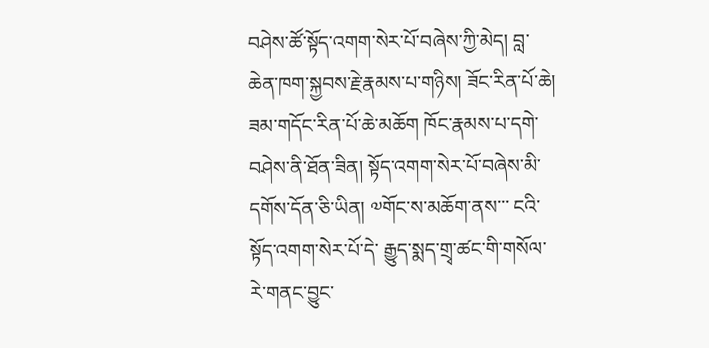བཤེས་ཚོ་སྟོད་འགག་སེར་པོ་བཞེས་ཀྱི་མེད། བླ་ཆེན་ཁག་སྐྱབས་རྗེ་རྣམས་པ་གཉིས། ཟོང་རིན་པོ་ཆེ། ཟམ་གདོང་རིན་པོ་ཆེ་མཆོག ཁོང་རྣམས་པ་དགེ་བཤེས་ནི་ཐོན་ཟིན། སྟོད་འགག་སེར་པོ་བཞེས་མི་དགོས་དོན་ཅི་ཡིན། ༧གོང་ས་མཆོག་ནས་་་ ངའི་སྟོད་འགག་སེར་པོ་དེ་ རྒྱུད་སྨད་གྲྭ་ཚང་གི་གསོལ་རེ་གནང་བྱུང་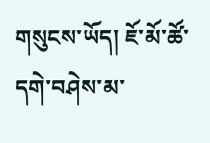གསུངས་ཡོད། ཇོ་མོ་ཚོ་ དགེ་བཤེས་མ་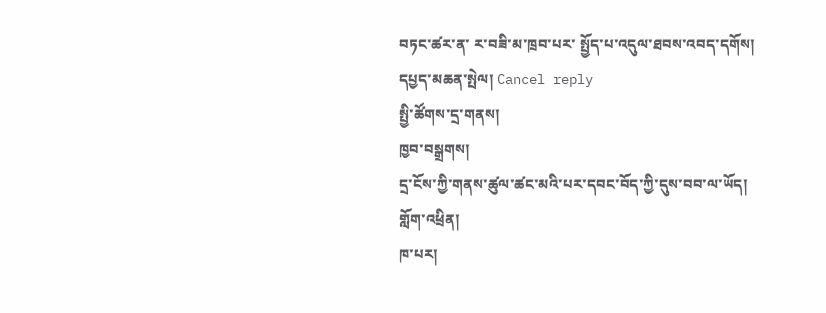བཏང་ཚར་ན་ ར་བཟི་མ་ཁྲབ་པར་ སྤྱོད་པ་འདུལ་ཐབས་འབད་དགོས།
དཔྱད་མཆན་སྤེལ། Cancel reply
སྤྱི་ཚོགས་དྲ་གནས།
ཁྱབ་བསྒྲགས།
དྲ་ངོས་ཀྱི་གནས་ཚུལ་ཚང་མའི་པར་དབང་བོད་ཀྱི་དུས་བབ་ལ་ཡོད།
གློག་འཕྲིན།
ཁ་པར།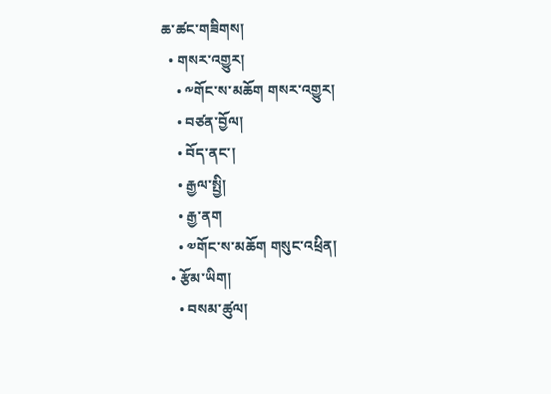ཆ་ཚང་གཟིགས།
  • གསར་འགྱུར།
    • ༸གོང་ས་མཆོག གསར་འགྱུར།
    • བཙན་བྱོལ།
    • བོད་ནང་།
    • རྒྱལ་སྤྱི།
    • རྒྱ་ནག
    • ༧གོང་ས་མཆོག གསུང་འཕྲིན།
  • རྩོམ་ཡིག།
    • བསམ་ཚུལ།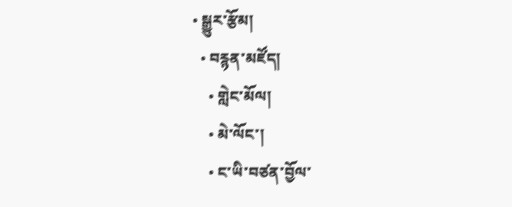• སྒྱུར་རྩོམ།
  • བརྙན་མཛོད།
    • གླེང་མོལ།
    • མེ་ལོང་།
    • ང་ཡི་བཙན་བྱོལ་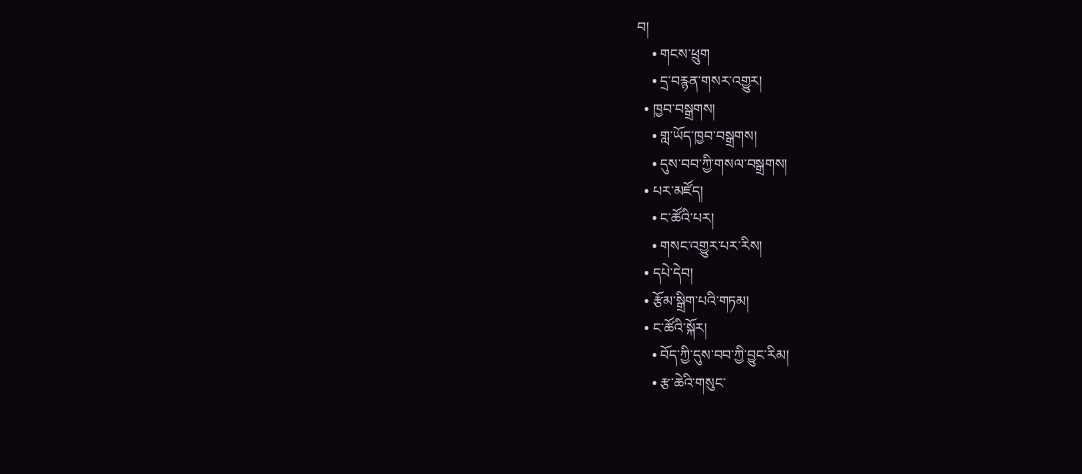བ།
    • གངས་ཕྲུག
    • དྲ་བརྙན་གསར་འགྱུར།
  • ཁྱབ་བསྒྲགས།
    • གླ་ཡོད་ཁྱབ་བསྒྲགས།
    • དུས་བབ་ཀྱི་གསལ་བསྒྲགས།
  • པར་མཛོད།
    • ང་ཚོའི་པར།
    • གསང་འགྱུར་པར་རིས།
  • དཔེ་དེབ།
  • རྩོམ་སྒྲིག་པའི་གཏམ།
  • ང་ཚོའི་སྐོར།
    • བོད་ཀྱི་དུས་བབ་ཀྱི་བྱུང་རིམ།
    • རྩ་ཆེའི་གསུང་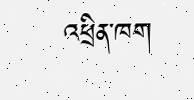འཕྲིན་ཁག